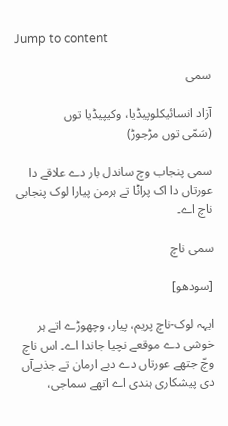Jump to content

سمی

آزاد انسائیکلوپیڈیا، وکیپیڈیا توں
(سَمّی توں مڑجوڑ)

سمی پنجاب وچ ساندل بار دے علاقے دا عورتاں دا اک پراݨا تے ہرمن پیارا لوک پنجابی ناچ اے۔

سمی ناچ

[سودھو]

ایہہ لوک-ناچ پریم، پیار، وچھوڑے اتے ہر خوشی دے موقعے نچیا جاندا اے۔ اس ناچ وچّ جتھے عورتاں دے دبے ارمان تے جذبےآں دی پیشکاری ہندی اے اتھے سماجی،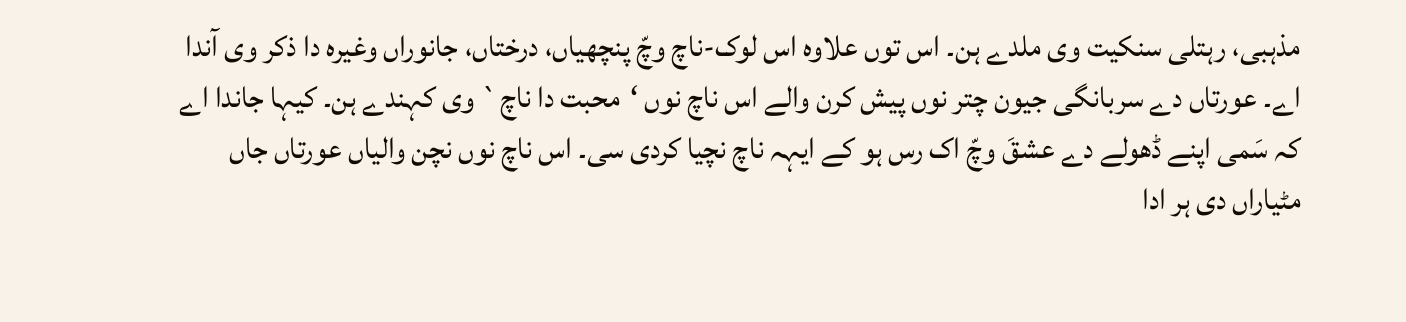مذہبی، رہتلی سنکیت وی ملدے ہن۔ اس توں علاوہ اس لوک-ناچ وچّ پنچھیاں، درختاں، جانوراں وغیرہ دا ذکر وی آندا اے۔ عورتاں دے سربانگی جیون چتر نوں پیش کرن والے اس ناچ نوں ‘محبت دا ناچ` وی کہندے ہن۔ کیہا جاندا اے کہ سَمی اپنے ڈھولے دے عشقَ وچّ اک رس ہو کے ایہہ ناچ نچیا کردی سی۔ اس ناچ نوں نچن والیاں عورتاں جاں مٹیاراں دی ہر ادا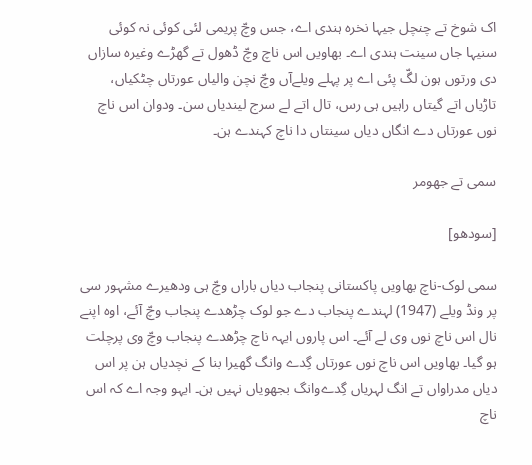اک شوخ تے چنچل جیہا نخرہ ہندی اے، جس وچّ پریمی لئی کوئی نہ کوئی سنیہا جاں سینت ہندی اے۔ بھاویں اس ناچ وچّ ڈھول تے گھڑے وغیرہ سازاں دی ورتوں ہون لگّ پئی اے پر پہلے ویلےآں وچّ نچن والیاں عورتاں چٹکیاں، تاڑیاں اتے گیتاں راہیں ہی رس، تال اتے لے سرج لیندیاں سن۔ ودوان اس ناچ نوں عورتاں دے انگاں دیاں سینتاں دا ناچ کہندے ہن۔

سمی تے جھومر

[سودھو]

سمی لوک-ناچ بھاویں پاکستانی پنجاب دیاں باراں وچّ ہی ودھیرے مشہور سی پر ونڈ ویلے (1947) لہندے پنجاب دے جو لوک چڑھدے پنجاب وچّ آئے، اوہ اپنے نال اس ناچ نوں وی لے آئے۔ اس پاروں ایہہ ناچ چڑھدے پنجاب وچّ وی پرچلت ہو گیا۔ بھاویں اس ناچ نوں عورتاں گِدے وانگ گھیرا بنا کے نچدیاں ہن پر اس دیاں مدراواں تے انگ لہریاں گِدےوانگ بجھویاں نہیں ہن۔ ایہو وجہ اے کہ اس ناچ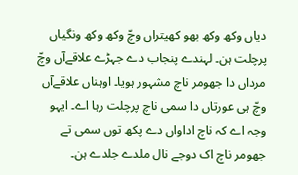دیاں وکھ وکھ بھو کھیتراں وچّ وکھ وکھ ونگیاں پرچلت ہن۔ لہندے پنجاب دے جہڑے علاقےآں وچّ مرداں دا جھومر ناچ مشہور ہویا۔ اوہناں علاقےآں وچّ ہی عورتاں دا سمی ناچ پرچلت رہا اے۔ ایہو وجہ اے کہ ناچ اداواں دے پکھ توں سمی تے جھومر ناچ اک دوجے نال ملدے جلدے ہن۔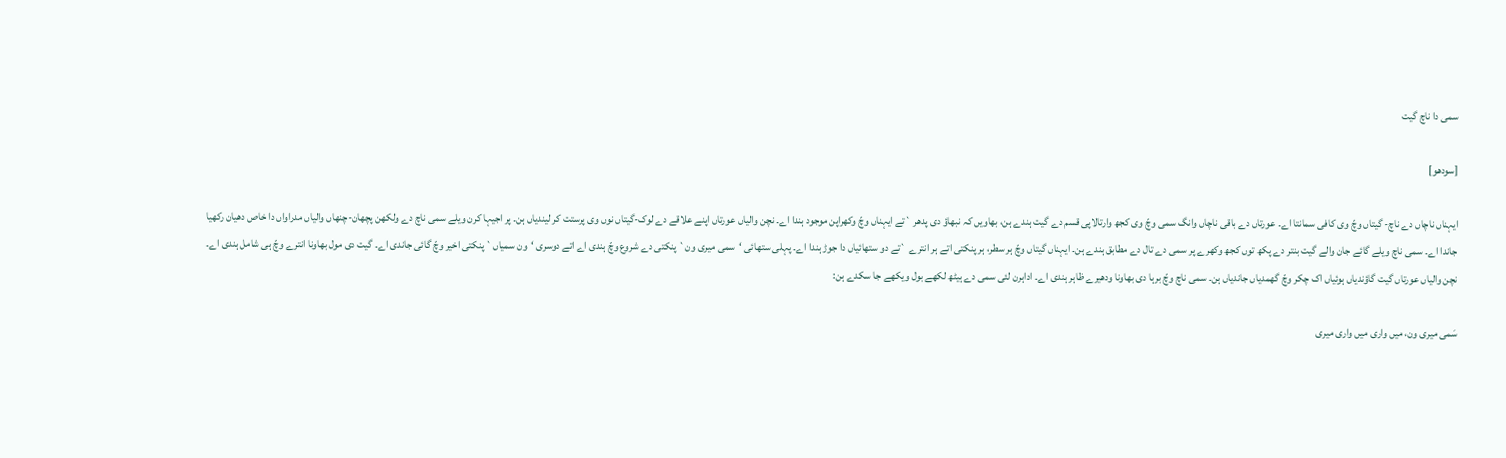سمی دا ناچ گیت

[سودھو]

ایہناں ناچاں دے ناچ- گیتاں وچّ وی کافی سمانتا اے۔ عورتاں دے باقی ناچاں وانگ سمی وچّ وی کجھ وارتالاپی قسم دے گیت ہندے ہن، بھاویں کہ نبھاؤ دی پدھر `تے ایہناں وچّ وکھراپن موجود ہندا اے۔ نچن والیاں عورتاں اپنے علاقے دے لوک-گیتاں نوں وی پرستت کر لیندیاں ہن۔ پر اجیہا کرن ویلے سمی ناچ دے ولکھن پچھان-چنھاں والیاں مدراواں دا خاص دھیان رکھیا جاندا اے۔ سمی ناچ ویلے گائے جان والے گیت بنتر دے پکھ توں کجھ وکھرے پر سمی دے تال دے مطابق ہندے ہن۔ ایہناں گیتاں وچّ ہر سطر، ہر پنکتی اتے ہر انترے `تے دو ستھائیاں دا جوڑ ہندا اے۔ پہلی ستھائی ‘سمی میری ون` پنکتی دے شروع وچّ ہندی اے اتے دوسری ‘ون سمیاں` پنکتی اخیر وچّ گائی جاندی اے۔ گیت دی مول بھاونا انترے وچّ ہی شامل ہندی اے۔ نچن والیاں عورتاں گیت گاؤندیاں ہوئیاں اک چکر وچّ گھمدیاں جاندیاں ہن۔ سمی ناچ وچّ برہا دی بھاونا ودھیرے ظاہر ہندی اے۔ اداہرن لئی سمی دے ہیٹھ لکھے بول ویکھے جا سکدے ہن:

سَمی میری ون، میں واری میں واری میری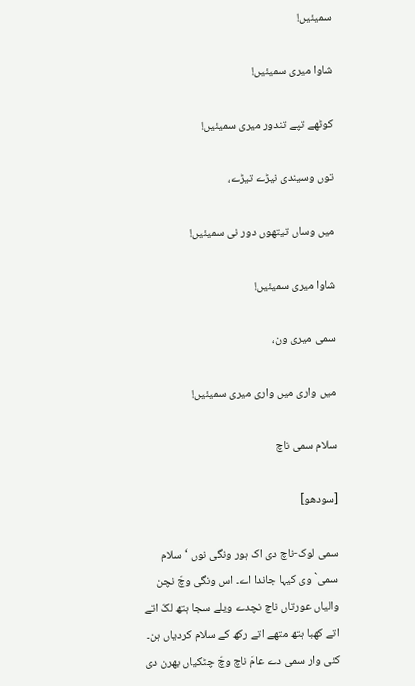سمیئیں!

شاوا میری سمیئیں!

کوٹھے تپے تندور میری سمیئیں!

توں وسیندی نیڑے تیڑے،

میں وساں تیتھوں دور نی سمیئیں!

شاوا میری سمیئیں!

سمی میری ون،

میں واری میں واری میری سمیئیں!

سلام سمی ناچ

[سودھو]

سمی لوک-ناچ دی اک ہور ونگی نوں ‘سلام سمی` وی کیہا جاندا اے۔ اس ونگی وچّ نچن والیاں عورتاں ناچ نچدے ویلے سجا ہتھ لکّ اتے اتے کھبا ہتھ متھے اتے رکھ کے سلام کردیاں ہن۔ کئی وار سمی دے عامَ ناچ وچّ چٹکیاں بھرن دی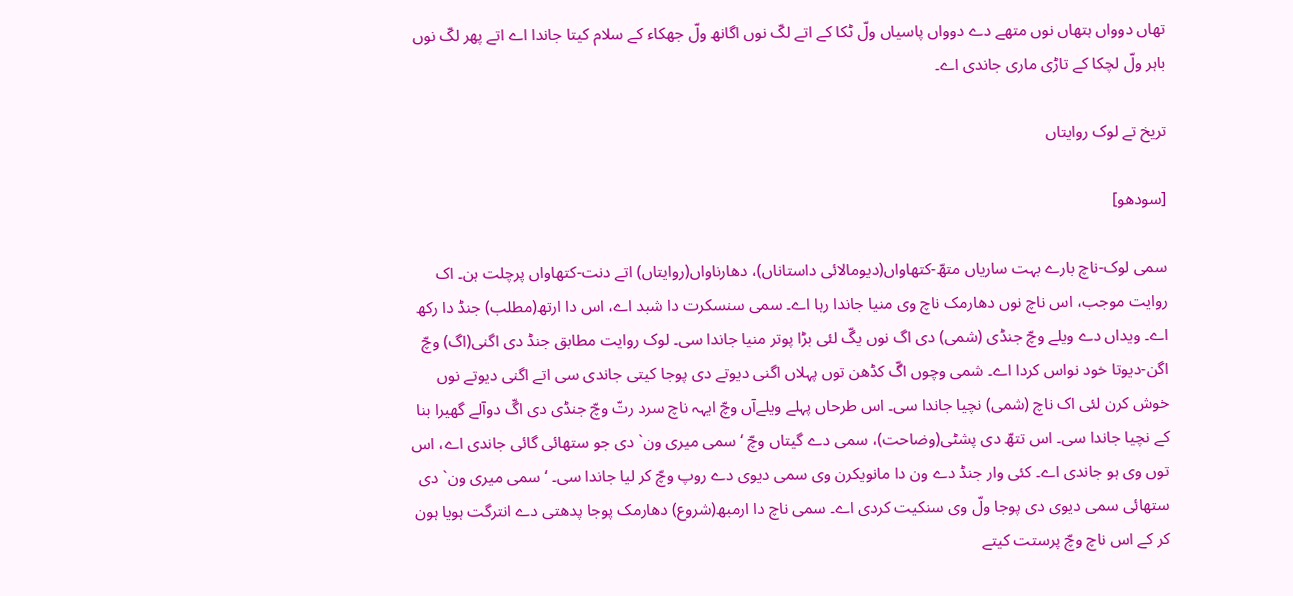تھاں دوواں ہتھاں نوں متھے دے دوواں پاسیاں ولّ ٹکا کے اتے لکّ نوں اگانھ ولّ جھکاء کے سلام کیتا جاندا اے اتے پھر لکّ نوں باہر ولّ لچکا کے تاڑی ماری جاندی اے۔

تریخ تے لوک روایتاں

[سودھو]

سمی لوک-ناچ بارے بہت ساریاں متھّ-کتھاواں(دیومالائی داستاناں)، دھارناواں(روایتاں) اتے دنت-کتھاواں پرچلت ہن۔ اک روایت موجب، اس ناچ نوں دھارمک ناچ وی منیا جاندا رہا اے۔ سمی سنسکرت دا شبد اے، اس دا ارتھ(مطلب) جنڈ دا رکھ اے۔ ویداں دے ویلے وچّ جنڈی (شمی) دی اگ نوں یگّ لئی بڑا پوتر منیا جاندا سی۔ لوک روایت مطابق جنڈ دی اگنی(اگ) وچّ اگن-دیوتا خود نواس کردا اے۔ شمی وچوں اگّ کڈھن توں پہلاں اگنی دیوتے دی پوجا کیتی جاندی سی اتے اگنی دیوتے نوں خوش کرن لئی اک ناچ (شمی) نچیا جاندا سی۔ اس طرحاں پہلے ویلےآں وچّ ایہہ ناچ سرد رتّ وچّ جنڈی دی اگّ دوآلے گھیرا بنا کے نچیا جاندا سی۔ اس تتھّ دی پشٹی(وضاحت)، سمی دے گیتاں وچّ ‘سمی میری ون` دی جو ستھائی گائی جاندی اے، اس توں وی ہو جاندی اے۔ کئی وار جنڈ دے ون دا مانویکرن وی سمی دیوی دے روپ وچّ کر لیا جاندا سی۔ ‘سمی میری ون` دی ستھائی سمی دیوی دی پوجا ولّ وی سنکیت کردی اے۔ سمی ناچ دا ارمبھ(شروع) دھارمک پوجا پدھتی دے انترگت ہویا ہون کر کے اس ناچ وچّ پرستت کیتے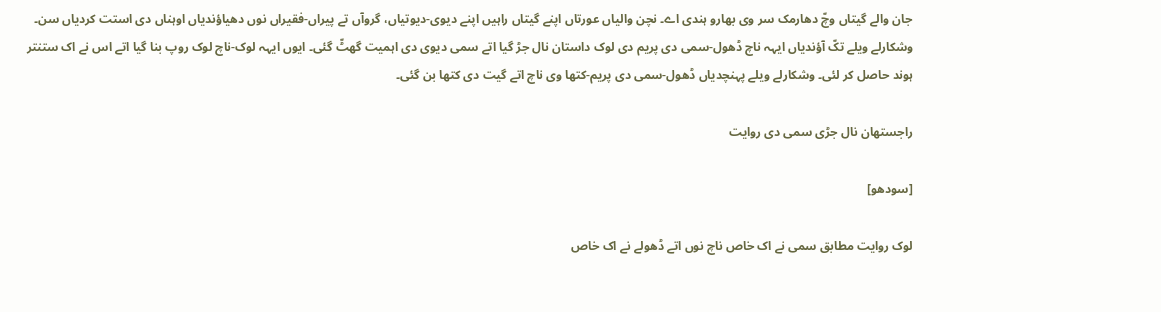جان والے گیتاں وچّ دھارمک سر وی بھارو ہندی اے۔ نچن والیاں عورتاں اپنے گیتاں راہیں اپنے دیوی-دیوتیاں، گروآں تے پیراں-فقیراں نوں دھیاؤندیاں اوہناں دی استت کردیاں سن۔ وشکارلے ویلے تکّ آؤندیاں ایہہ ناچ ڈھول-سمی دی پریم دی لوک داستان نال جڑ گیا اتے سمی دیوی دی اہمیت گھٹّ گئی۔ ایوں ایہہ لوک-ناچ لوک روپ بنا گیا اتے اس نے اک ستنتر ہوند حاصل کر لئی۔ وشکارلے ویلے پہنچدیاں ڈھول-سمی دی پریم-کتھا وی ناچ اتے گیت دی کتھا بن گئی۔

راجستھان نال جڑی سمی دی روایت

[سودھو]

لوک روایت مطابق سمی نے اک خاص ناچ نوں اتے ڈھولے نے اک خاص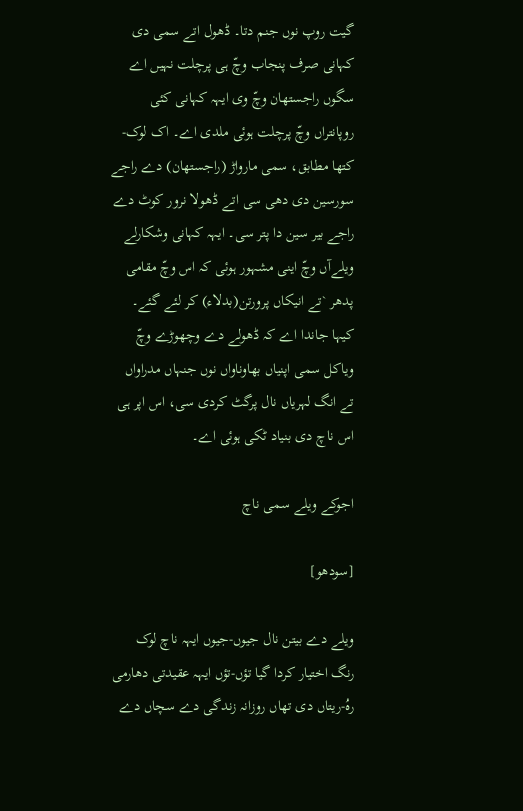گیت روپ نوں جنم دتا۔ ڈھول اتے سمی دی کہانی صرف پنجاب وچّ ہی پرچلت نہیں اے سگوں راجستھان وچّ وی ایہہ کہانی کئی روپانتراں وچّ پرچلت ہوئی ملدی اے۔ اک لوک-کتھا مطابق، سمی مارواڑ (راجستھان) دے راجے سورسین دی دھی سی اتے ڈھولا نرور کوٹ دے راجے بیر سین دا پتر سی۔ ایہہ کہانی وشکارلے ویلےآں وچّ اینی مشہور ہوئی کہ اس وچّ مقامی پدھر `تے انیکاں پرورتن(بدلاء) کر لئے گئے۔ کیہا جاندا اے کہ ڈھولے دے وچھوڑے وچّ ویاکل سمی اپنیاں بھاوناواں نوں جنہاں مدراواں تے انگ لہریاں نال پرگٹ کردی سی، اس اپر ہی اس ناچ دی بنیاد ٹکی ہوئی اے۔

اجوکے ویلے سمی ناچ

[سودھو]

ویلے دے بیتن نال جیوں-جیوں ایہہ ناچ لوک رنگ اختیار کردا گیا تؤں-تؤں ایہہ عقیدتی دھارمی رہُ-ریتاں دی تھاں روزانہ زندگی دے سچاں دے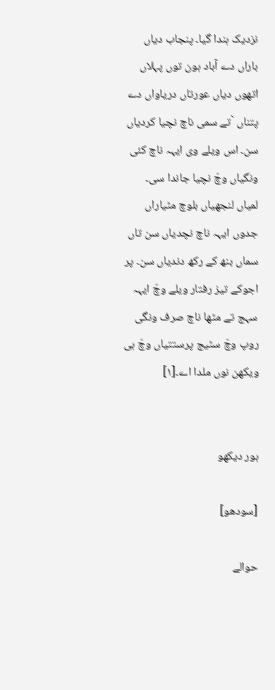نزدیک ہندا گیا۔ پنجاب دیاں باراں دے آباد ہون توں پہلاں اتھوں دیاں عورتاں دریاواں دے پتناں `تے سمی ناچ نچیا کردیاں سن۔ اس ویلے وی ایہہ ناچ کئی ونگیاں وچّ نچیا جاندا سی۔ لمیاں لنجھیاں بلوچ مٹیاراں جدوں ایہہ ناچ نچدیاں سن تاں سماں بنھ کے رکھ دندیاں سن۔ پر اجوکے تیز رفتار ویلے وچّ ایہہ سہج تے مٹھا ناچ صرف ونگی روپ وچّ سٹیج پرستتیاں وچّ ہی ویکھن نوں ملدا اے۔[۱]


ہور دیکھو

[سودھو]

حوالے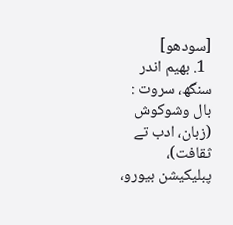[سودھو]
  1. بھیم اندر سنگھ، سروت : بال وشوکوش (زبان، ادب تے ثقافت)، پبلیکیشن بیورو،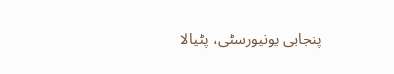پنجابی یونیورسٹی، پٹیالا